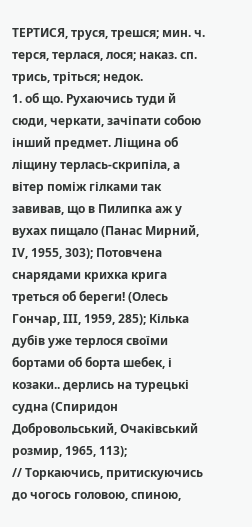ТЕРТИСЯ, труся, трешся; мин. ч. терся, терлася, лося; наказ. сп. трись, тріться; недок.
1. об що. Рухаючись туди й сюди, черкати, зачіпати собою інший предмет. Ліщина об ліщину терлась-скрипіла, а вітер поміж гілками так завивав, що в Пилипка аж у вухах пищало (Панас Мирний, IV, 1955, 303); Потовчена снарядами крихка крига треться об береги! (Олесь Гончар, III, 1959, 285); Кілька дубів уже терлося своїми бортами об борта шебек, і козаки.. дерлись на турецькі судна (Спиридон Добровольський, Очаківський розмир, 1965, 113);
// Торкаючись, притискуючись до чогось головою, спиною,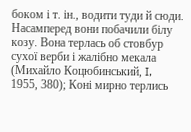боком і т. ін., водити туди й сюди. Насамперед вони побачили білу козу. Вона терлась об стовбур сухої верби і жалібно мекала (Михайло Коцюбинський, I, 1955, 380); Коні мирно терлись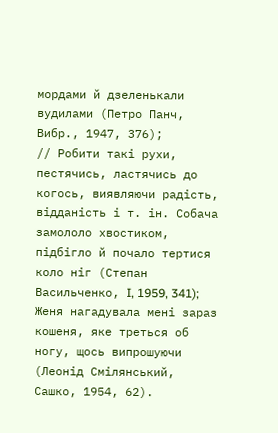мордами й дзеленькали вудилами (Петро Панч, Вибр., 1947, 376);
// Робити такі рухи, пестячись, ластячись до когось, виявляючи радість, відданість і т. ін. Собача замололо хвостиком, підбігло й почало тертися коло ніг (Степан Васильченко, I, 1959, 341); Женя нагадувала мені зараз кошеня, яке треться об ногу, щось випрошуючи (Леонід Смілянський, Сашко, 1954, 62).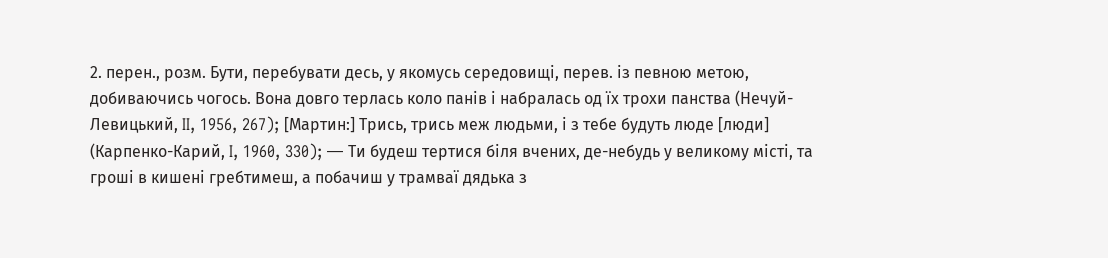2. перен., розм. Бути, перебувати десь, у якомусь середовищі, перев. із певною метою, добиваючись чогось. Вона довго терлась коло панів і набралась од їх трохи панства (Нечуй-Левицький, II, 1956, 267); [Мартин:] Трись, трись меж людьми, і з тебе будуть люде [люди] (Карпенко-Карий, I, 1960, 330); — Ти будеш тертися біля вчених, де-небудь у великому місті, та гроші в кишені гребтимеш, а побачиш у трамваї дядька з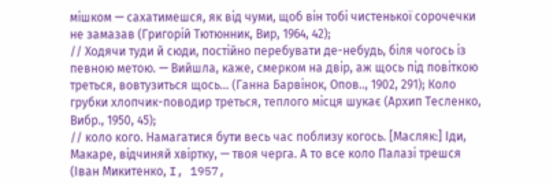мішком — сахатимешся, як від чуми, щоб він тобі чистенької сорочечки не замазав (Григорій Тютюнник, Вир, 1964, 42);
// Ходячи туди й сюди, постійно перебувати де-небудь, біля чогось із певною метою. — Вийшла, каже, смерком на двір, аж щось під повіткою треться, вовтузиться щось… (Ганна Барвінок, Опов.., 1902, 291); Коло грубки хлопчик-поводир треться, теплого місця шукає (Архип Тесленко, Вибр., 1950, 45);
// коло кого. Намагатися бути весь час поблизу когось. [Масляк:] Іди, Макаре, відчиняй хвіртку, — твоя черга. А то все коло Палазі трешся (Іван Микитенко, I, 1957,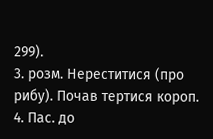299).
3. розм. Нереститися (про рибу). Почав тертися короп.
4. Пас. до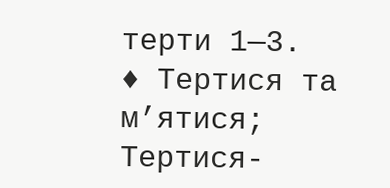терти 1—3.
♦ Тертися та м’ятися; Тертися-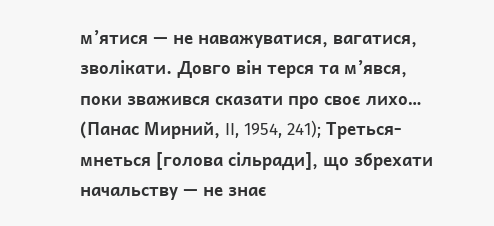м’ятися — не наважуватися, вагатися, зволікати. Довго він терся та м’явся, поки зважився сказати про своє лихо… (Панас Мирний, II, 1954, 241); Треться-мнеться [голова сільради], що збрехати начальству — не знає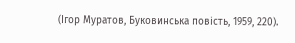(Ігор Муратов, Буковинська повість, 1959, 220).